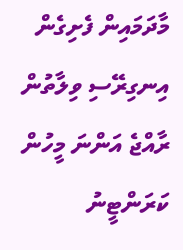މާދަމައިން ފެށިގެން އިނގިރޭސި ވިލާތުން ރާއްޖެ އަންނަ މީހުން ކަރަންޓީނު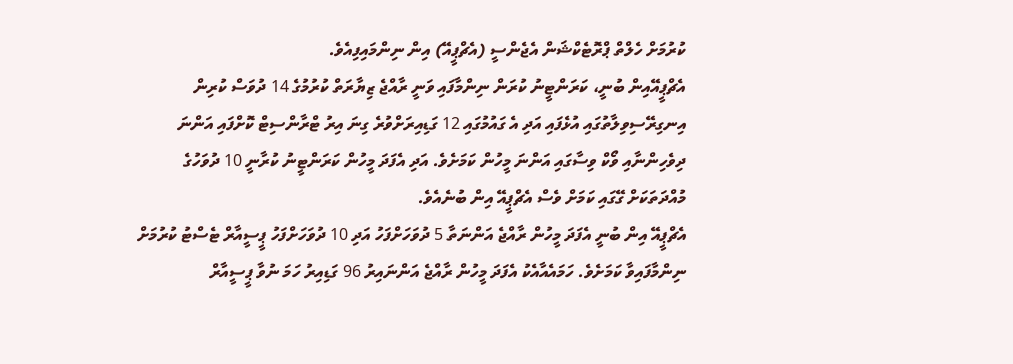ކުރުމަށް ހެލްތް ޕްރޮޓެކްޝަން އެޖެންސީ (އެޗްޕީއޭ) އިން ނިންމައިފިއެވެ.
އެޗްޕީއޭއިން ބުނީ، ކަރަންޓީނު ކުރަން ނިންމާފައި ވަނީ ރާއްޖެ ޒިޔާރަތް ކުރުމުގެ 14 ދުވަސް ކުރިން އިނގިރޭސިވިލާތުގައި އުޅެފައި އަދި އެ ގައުމުގައި 12 ގަޑިއިރަށްވުރެ ގިނަ އިރު ޓްރާންސިޓް ކޮށްފައި އަންނަ ދިވެހިންނާއި ވޯކް ވިސާގައި އަންނަ މީހުން ކަމަށެވެ. އަދި އެފަދަ މީހުން ކަރަންޓީނު ކުރާނީ 10 ދުވަހުގެ މުއްދަތަކަށް ގޭގައި ކަމަށް ވެސް އެޗްޕީއޭ އިން ބުނެއެވެ.
އެޗްޕީއޭ އިން ބުނީ އެފަދަ މީހުން ރާއްޖެ އަންނަތާ 5 ދުވަހަށްފަހު އަދި 10 ދުވަހަށްފަހު ޕީސީއާރް ޓެސްޓު ކުރުމަށް ނިންމާފައިވާ ކަމަށެވެ. ހަމައެއާއެކު އެފަދަ މީހުން ރާއްޖެ އަންނައިރު 96 ގަޑިއިރު ހަމަ ނުވާ ޕީސީއާރް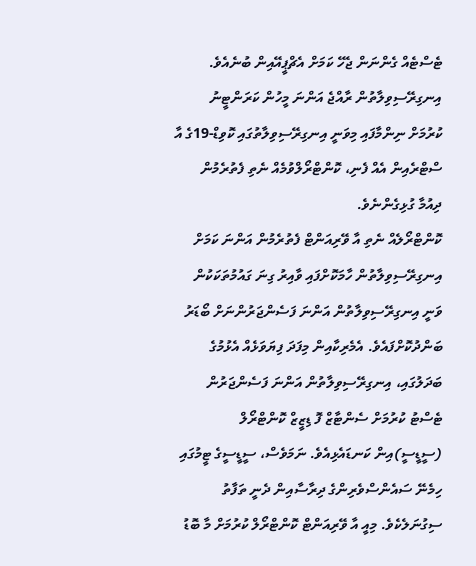ޓެސްޓެއް ގެންނަން ޖެހޭ ކަމަށް އެޗްޕީއޭއިން ބުނެއެވެ.
އިނގިރޭސިވިލާތުން ރާއްޖެ އަންނަ މީހުން ކަރަންޓީނު ކުރުމަށް ނިންމާފައި މިވަނީ އިނގިރޭސިވިލާތުގައި ކޮވިޑް-19ގެ އާ ސްޓްރެއިން އެއް ފެނި، ކޮންޓްރޯލްވުމެއް ނެތި ފެތުރެމުން ދިއުމާ ގުޅިގެންނެވެ.
ކޮންޓްރޯލެއް ނެތި އާ ވޭރިއަންޓް ފެތުރެމުން އަންނަ ކަމަށް އިނގިރޭސިވިލާތުން ހާމަކޮށްފައި ވާއިރު ގިނަ ގައުމުތަކަކުން ވަނީ އިނގިރޭސިވިލާތުން އަންނަ ފަސެންޖަރުންނަށް ބޯޑަރު ބަންދުކޮށްފައެވެ. އެމެރިކާއިން މިފަދަ ފިޔަވަޅެއް އެޅުމުގެ ބަދަލުގައި، އިނގިރޭސިވިލާތުން އަންނަ ފަސެންޖަރުން ޓެސްޓު ކުރުމަށް ސެންޓާޒް ފޮ ޑިޒީޒް ކޮންޓްރޯލް (ސީޑީސީ)އިން ކަނޑައެޅިއެވެ. ނަމަވެސް، ސީޑީސީގެ ޓީމުގައި ހިމެނޭ ސައެންސްވެރިންގެ ދިރާސާއިން ދެނީ ތަފާތު ސިގުނަލެކެވެ. މިއީ އާ ވޭރިއަންޓް ކޮންޓްރޯލް ކުރުމަށް މާ ބޮޑު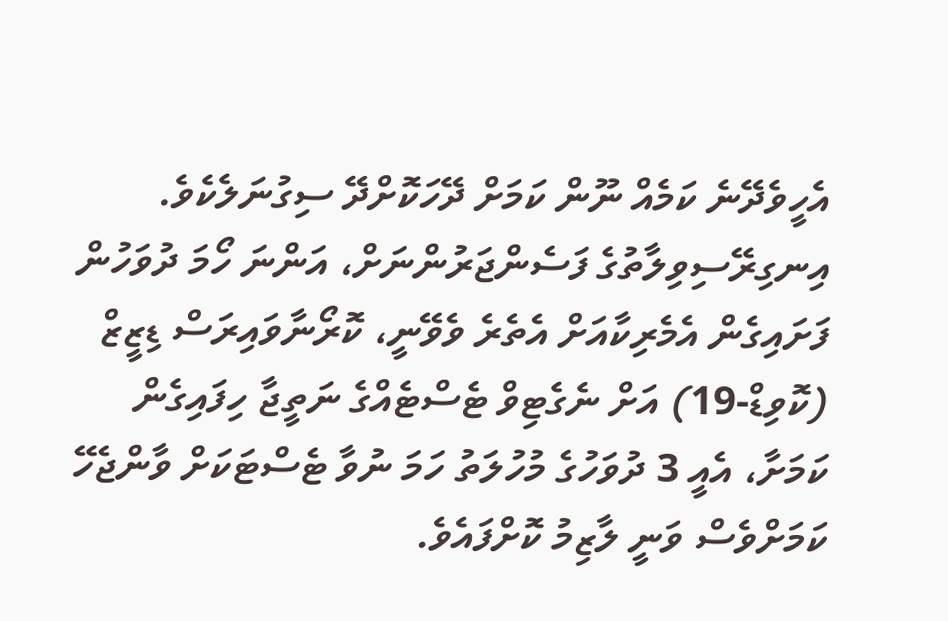އެހީވެދޭނެ ކަމެއް ނޫން ކަމަށް ދޭހަކޮށްދޭ ސިގުނަލެކެވެ.
އިނގިރޭސިވިލާތުގެ ފަސެންޖަރުންނަށް، އަންނަ ހޯމަ ދުވަހުން ފަށައިގެން އެމެރިކާއަށް އެތެރެ ވެވޭނީ، ކޮރޯނާވައިރަސް ޑިޒީޒް (ކޮވިޑް-19) އަށް ނެގެޓިވް ޓެސްޓެއްގެ ނަތީޖާ ހިފައިގެން ކަމަށާ، އެއީ 3 ދުވަހުގެ މުހުލަތު ހަމަ ނުވާ ޓެސްޓަކަށް ވާންޖެހޭ ކަމަށްވެސް ވަނީ ލާޒިމު ކޮށްފައެވެ.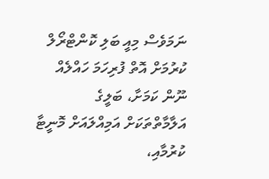ނަމަވެސް މިއީ ބަލި ކޮންޓްރޯލް ކުރުމަށް އޮތް ފުރިހަމަ ހައްލެއް ނޫން ކަމަށާ، ބަލީގެ އަލާމާތްތަކަށް އަމިއްލައަށް މޮނީޓާ ކުރުމާއި،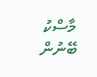މާސްކު ބޭނުން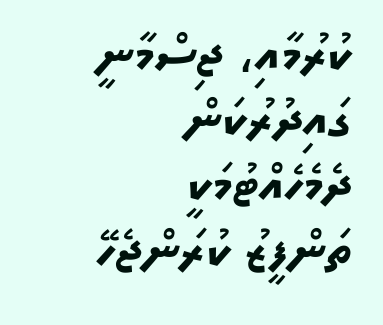ކުރުމާއި، ޖިސްމާނީ ގައިދުރުކަން ދެމެހެއްޓުމަކީ ތަންފީޒު ކުރަންޖެހޭ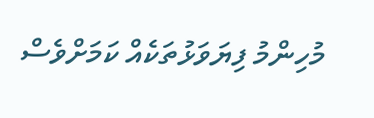މުހިންމު ފިޔަވަޅުތަކެއް ކަމަށްވެސް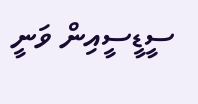ސީޑީސީއިން ވަނީ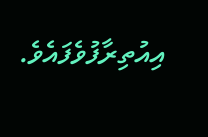އިއުތިރާފުވެފައެވެ.